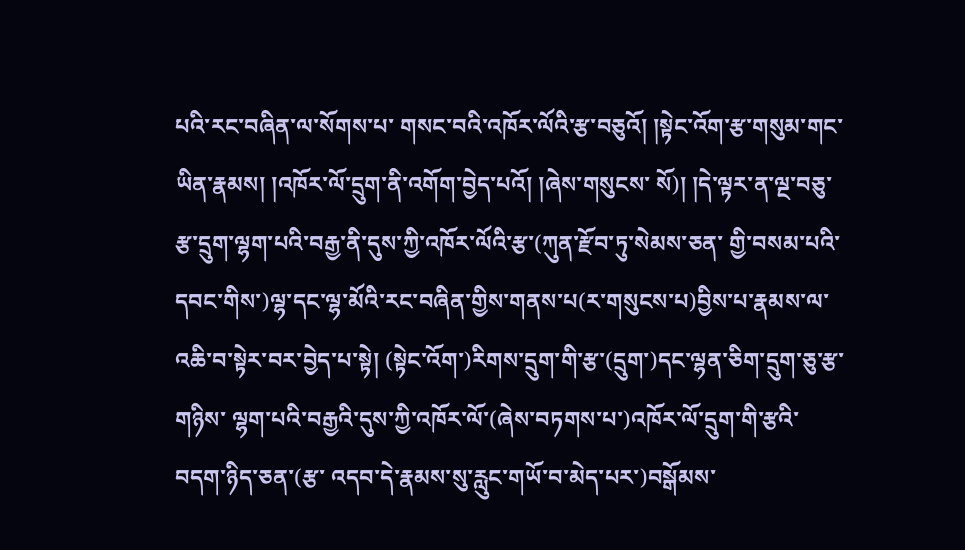པའི་རང་བཞིན་ལ་སོགས་པ་ གསང་བའི་འཁོར་ལོའི་རྩ་བཅུའོ། །སྟེང་འོག་རྩ་གསུམ་གང་ཡིན་རྣམས། །འཁོར་ལོ་དྲུག་ནི་འགོག་བྱེད་པའོ། །ཞེས་གསུངས་ སོ)། །དེ་ལྟར་ན་ལྔ་བཅུ་རྩ་དྲུག་ལྷག་པའི་བརྒྱ་ནི་དུས་ཀྱི་འཁོར་ལོའི་རྩ་(ཀུན་རྫོབ་ཏུ་སེམས་ཅན་ གྱི་བསམ་པའི་དབང་གིས་)ལྷ་དང་ལྷ་མོའི་རང་བཞིན་གྱིས་གནས་པ(ར་གསུངས་པ)བྱིས་པ་རྣམས་ལ་ འཆི་བ་སྟེར་བར་བྱེད་པ་སྟེ། (སྟེང་འོག་)རིགས་དྲུག་གི་རྩ་(དྲུག་)དང་ལྷན་ཅིག་དྲུག་ཅུ་རྩ་གཉིས་ ལྷག་པའི་བརྒྱའི་དུས་ཀྱི་འཁོར་ལོ་(ཞེས་བཏགས་པ་)འཁོར་ལོ་དྲུག་གི་རྩའི་བདག་ཉིད་ཅན་(རྩ་ འདབ་དེ་རྣམས་སུ་རླུང་གཡོ་བ་མེད་པར་)བསྒོམས་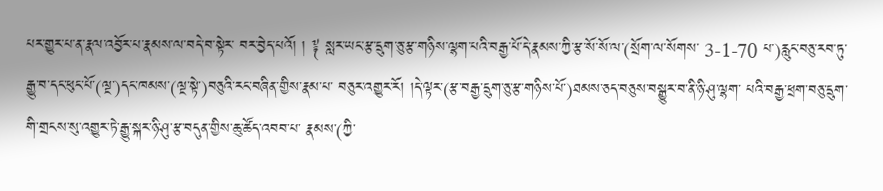པར་གྱུར་པ་ན་རྣལ་འབྱོར་པ་རྣམས་ལ་བདེ་བ་སྟེར་ བར་བྱེད་པའོ། ། ༈ སླར་ཡང་རྩ་དྲུག་ཅུ་རྩ་གཉིས་ལྷག་པའི་བརྒྱ་པོ་དེ་རྣམས་ཀྱི་རྩ་སོ་སོ་ལ་(སྲོག་ལ་སོགས་ 3-1-70 པ་)རླུང་བཅུ་རབ་ཏུ་རྒྱུ་བ་དང་ཕུང་པོ་(ལྔ་)དང་ཁམས་(ལྔ་སྟེ་)བཅུའི་རང་བཞིན་གྱིས་རྣམ་པ་ བཅུར་འགྱུར་རོ། །དེ་ལྟར་(རྩ་བརྒྱ་དྲུག་ཅུ་རྩ་གཉིས་པོ་)ཐམས་ཅད་བཅུས་བསྒྱུར་བ་ནི་ཉི་ཤུ་ལྷག་ པའི་བརྒྱ་ཕྲག་བཅུ་དྲུག་གི་གྲངས་སུ་འགྱུར་ཏེ་རྒྱུ་སྐར་ཉི་ཤུ་རྩ་བདུན་གྱིས་ཆུ་ཚོད་འབབ་པ་ རྣམས་(ཀྱི་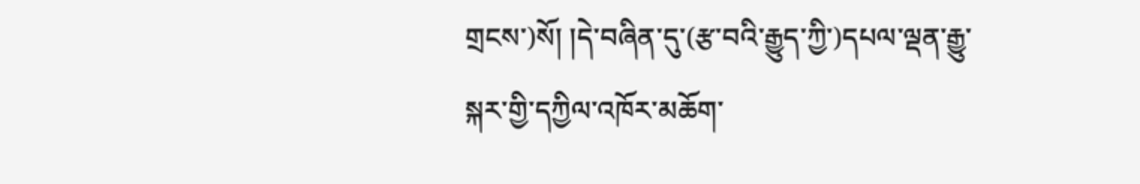གྲངས་)སོ། །དེ་བཞིན་དུ་(རྩ་བའི་རྒྱུད་ཀྱི་)དཔལ་ལྡན་རྒྱུ་སྐར་གྱི་དཀྱིལ་འཁོར་མཆོག་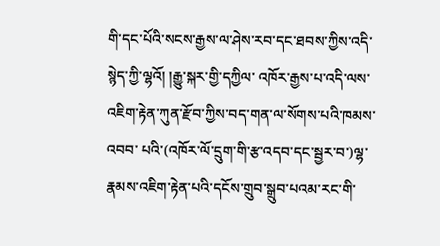གི་དང་པོའི་སངས་རྒྱས་ལ་ཤེས་རབ་དང་ཐབས་ཀྱིས་འདི་སྙེད་ཀྱི་ལྷའོ། །རྒྱུ་སྐར་གྱི་དཀྱིལ་ འཁོར་རྒྱས་པ་འདི་ལས་འཇིག་རྟེན་ཀུན་རྫོབ་ཀྱིས་བད་གན་ལ་སོགས་པའི་ཁམས་འབབ་ པའི་(འཁོར་ལོ་དྲུག་གི་རྩ་འདབ་དང་སྦྱར་བ་)ལྷ་རྣམས་འཇིག་རྟེན་པའི་དངོས་གྲུབ་སྒྲུབ་པའམ་རང་གི་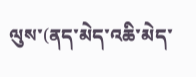ལུས་(ནད་མེད་འཆི་མེད་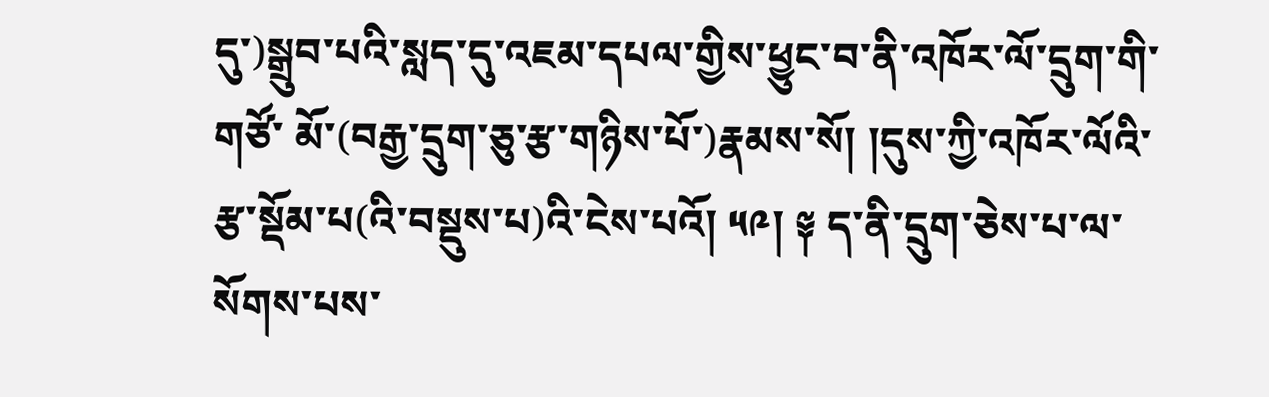དུ་)སྒྲུབ་པའི་སླད་དུ་འཇམ་དཔལ་གྱིས་ཕྱུང་བ་ནི་འཁོར་ལོ་དྲུག་གི་གཙོ་ མོ་(བརྒྱ་དྲུག་ཅུ་རྩ་གཉིས་པོ་)རྣམས་སོ། །དུས་ཀྱི་འཁོར་ལོའི་རྩ་སྡོམ་པ(འི་བསྡུས་པ)འི་ངེས་པའོ། ༥༩། ༈ ད་ནི་དྲུག་ཅེས་པ་ལ་སོགས་པས་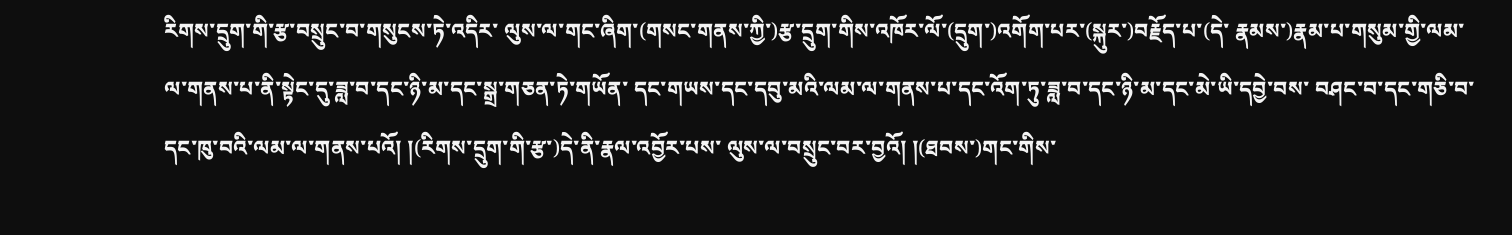རིགས་དྲུག་གི་རྩ་བསྲུང་བ་གསུངས་ཏེ་འདིར་ ལུས་ལ་གང་ཞིག་(གསང་གནས་ཀྱི་)རྩ་དྲུག་གིས་འཁོར་ལོ་(དྲུག་)འགོག་པར་(སྐུར་)བརྗོད་པ་(དེ་ རྣམས་)རྣམ་པ་གསུམ་གྱི་ལམ་ལ་གནས་པ་ནི་སྟེང་དུ་ཟླ་བ་དང་ཉི་མ་དང་སྒྲ་གཅན་ཏེ་གཡོན་ དང་གཡས་དང་དབུ་མའི་ལམ་ལ་གནས་པ་དང་འོག་ཏུ་ཟླ་བ་དང་ཉི་མ་དང་མེ་ཡི་དབྱེ་བས་ བཤང་བ་དང་གཅི་བ་དང་ཁུ་བའི་ལམ་ལ་གནས་པའོ། །(རིགས་དྲུག་གི་རྩ་)དེ་ནི་རྣལ་འབྱོར་པས་ ལུས་ལ་བསྲུང་བར་བྱའོ། །(ཐབས་)གང་གིས་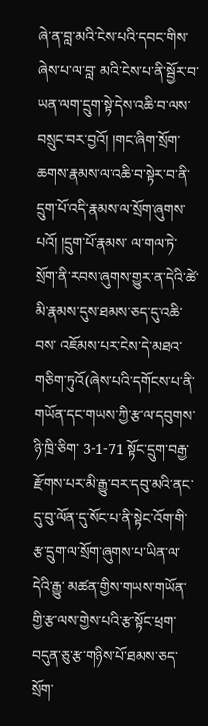ཞེ་ན་བླ་མའི་ངེས་པའི་དབང་གིས་ཞེས་པ་ལ་བླ་ མའི་ངེས་པ་ནི་སྦྱོར་བ་ཡན་ལག་དྲུག་སྟེ་དེས་འཆི་བ་ལས་བསྲུང་བར་བྱའོ། །གང་ཞིག་སྲོག་ ཆགས་རྣམས་ལ་འཆི་བ་སྟེར་བ་ནི་དྲུག་པོ་འདི་རྣམས་ལ་སྲོག་ཞུགས་པའོ། །དྲུག་པོ་རྣམས་ ལ་གལ་ཏེ་སྲོག་ནི་རབས་ཞུགས་གྱུར་ན་དེའི་ཚེ་མི་རྣམས་དུས་ཐམས་ཅད་དུ་འཆི་བས་ འཇོམས་པར་ངེས་དེ་མཐའ་གཅིག་ཏུའོ(ཞེས་པའི་དགོངས་པ་ནི་གཡོན་དང་གཡས་ཀྱི་རྩ་ལ་དབུགས་ཉི་ཁྲི་ཅིག་ 3-1-71 སྟོང་དྲུག་བརྒྱ་རྫོགས་པར་མི་རྒྱུ་བར་དབུ་མའི་ནང་དུ་བུ་ལོན་དུ་སོང་པ་ནི་སྟེང་འོག་གི་རྩ་དྲུག་ལ་སྲོག་ཞུགས་པ་ཡིན་ལ་དེའི་རྒྱུ་ མཚན་གྱིས་གཡས་གཡོན་གྱི་རྩ་ལས་གྱེས་པའི་རྩ་སྟོང་ཕྲག་བདུན་ཅུ་རྩ་གཉིས་པོ་ཐམས་ཅད་སྲོག་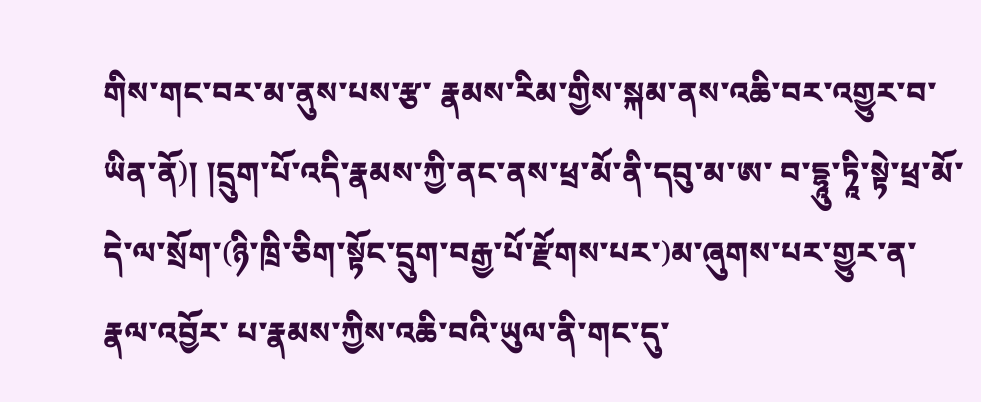གིས་གང་བར་མ་ནུས་པས་རྩ་ རྣམས་རིམ་གྱིས་སྐམ་ནས་འཆི་བར་འགྱུར་བ་ཡིན་ནོ)། །དྲུག་པོ་འདི་རྣམས་ཀྱི་ནང་ནས་ཕྲ་མོ་ནི་དབུ་མ་ཨ་ བ་དྷཱུ་ཏཱི་སྟེ་ཕྲ་མོ་དེ་ལ་སྲོག་(ཉི་ཁྲི་ཅིག་སྟོང་དྲུག་བརྒྱ་པོ་རྫོགས་པར་)མ་ཞུགས་པར་གྱུར་ན་རྣལ་འབྱོར་ པ་རྣམས་ཀྱིས་འཆི་བའི་ཡུལ་ནི་གང་དུ་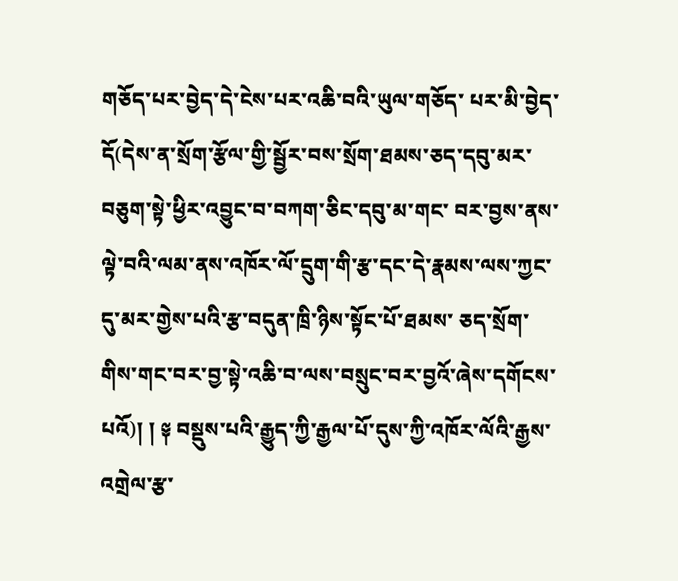གཅོད་པར་བྱེད་དེ་ངེས་པར་འཆི་བའི་ཡུལ་གཅོད་ པར་མི་བྱེད་དོ(དེས་ན་སྲོག་རྩོལ་གྱི་སྦྱོར་བས་སྲོག་ཐམས་ཅད་དབུ་མར་བཅུག་སྟེ་ཕྱིར་འབྱུང་བ་བཀག་ཅིང་དབུ་མ་གང་ བར་བྱས་ནས་ལྟེ་བའི་ལམ་ནས་འཁོར་ལོ་དྲུག་གི་རྩ་དང་དེ་རྣམས་ལས་ཀྱང་དུ་མར་གྱེས་པའི་རྩ་བདུན་ཁྲི་ཉིས་སྟོང་པོ་ཐམས་ ཅད་སྲོག་གིས་གང་བར་བྱ་སྟེ་འཆི་བ་ལས་བསྲུང་བར་བྱའོ་ཞེས་དགོངས་པའོ)། ། ༈ བསྡུས་པའི་རྒྱུད་ཀྱི་རྒྱལ་པོ་དུས་ཀྱི་འཁོར་ལོའི་རྒྱས་འགྲེལ་རྩ་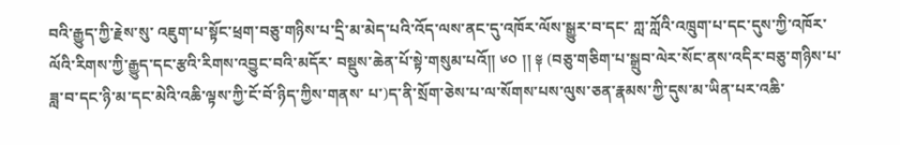བའི་རྒྱུད་ཀྱི་རྗེས་སུ་ འཇུག་པ་སྟོང་ཕྲག་བཅུ་གཉིས་པ་དྲི་མ་མེད་པའི་འོད་ལས་ནང་དུ་འཁོར་ལོས་སྒྱུར་བ་དང་ ཀླ་ཀློའི་འཁྲུག་པ་དང་དུས་ཀྱི་འཁོར་ལོའི་རིགས་ཀྱི་རྒྱུད་དང་རྩའི་རིགས་འབྱུང་བའི་མདོར་ བསྡུས་ཆེན་པོ་སྟེ་གསུམ་པའོ།། ༦༠ །། ༈ (བཅུ་གཅིག་པ་སྒྲུབ་ལེར་སོང་ནས་འདིར་བཅུ་གཉིས་པ་ཟླ་བ་དང་ཉི་མ་དང་མེའི་འཆི་ལྟས་ཀྱི་ངོ་བོ་ཉིད་ཀྱིས་གནས་ པ་)ད་ནི་སྲོག་ཅེས་པ་ལ་སོགས་པས་ལུས་ཅན་རྣམས་ཀྱི་དུས་མ་ཡིན་པར་འཆི་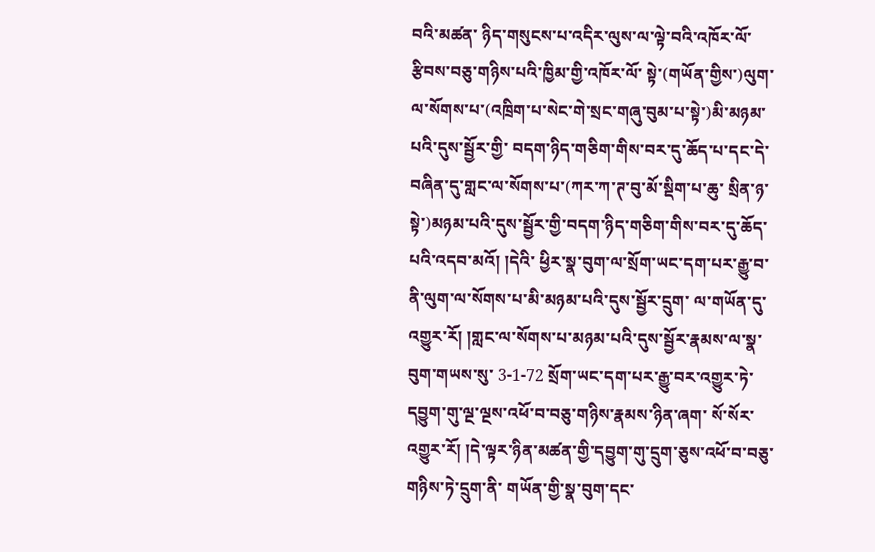བའི་མཚན་ ཉིད་གསུངས་པ་འདིར་ལུས་ལ་ལྟེ་བའི་འཁོར་ལོ་རྩིབས་བཅུ་གཉིས་པའི་ཁྱིམ་གྱི་འཁོར་ལོ་ སྟེ་(གཡོན་གྱིས་)ལུག་ལ་སོགས་པ་(འཁྲིག་པ་སེང་གེ་སྲང་གཞུ་བུམ་པ་སྟེ་)མི་མཉམ་པའི་དུས་སྦྱོར་གྱི་ བདག་ཉིད་གཅིག་གིས་བར་དུ་ཆོད་པ་དང་དེ་བཞིན་དུ་གླང་ལ་སོགས་པ་(ཀར་ཀ་ཊ་བུ་མོ་སྡིག་པ་ཆུ་ སྲིན་ཉ་སྟེ་)མཉམ་པའི་དུས་སྦྱོར་གྱི་བདག་ཉིད་གཅིག་གིས་བར་དུ་ཆོད་པའི་འདབ་མའོ། །དེའི་ ཕྱིར་སྣ་བུག་ལ་སྲོག་ཡང་དག་པར་རྒྱུ་བ་ནི་ལུག་ལ་སོགས་པ་མི་མཉམ་པའི་དུས་སྦྱོར་དྲུག་ ལ་གཡོན་དུ་འགྱུར་རོ། །གླང་ལ་སོགས་པ་མཉམ་པའི་དུས་སྦྱོར་རྣམས་ལ་སྣ་བུག་གཡས་སུ་ 3-1-72 སྲོག་ཡང་དག་པར་རྒྱུ་བར་འགྱུར་ཏེ་དབྱུག་གུ་ལྔ་ལྔས་འཕོ་བ་བཅུ་གཉིས་རྣམས་ཉིན་ཞག་ སོ་སོར་འགྱུར་རོ། །དེ་ལྟར་ཉིན་མཚན་གྱི་དབྱུག་གུ་དྲུག་ཅུས་འཕོ་བ་བཅུ་གཉིས་ཏེ་དྲུག་ནི་ གཡོན་གྱི་སྣ་བུག་དང་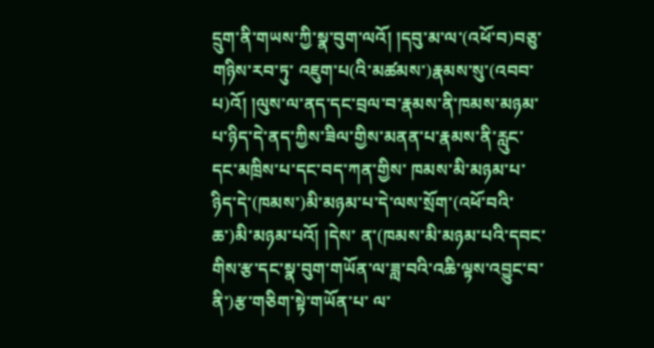དྲུག་ནི་གཡས་ཀྱི་སྣ་བུག་ལའོ། །དབུ་མ་ལ་(འཕོ་བ)བཅུ་གཉིས་རབ་ཏུ་ འཇུག་པ(འི་མཚམས་)རྣམས་སུ་(འབབ་པ)འོ། །ལུས་ལ་ནད་དང་བྲལ་བ་རྣམས་ནི་ཁམས་མཉམ་ པ་ཉིད་དེ་ནད་ཀྱིས་ཟིལ་གྱིས་མནན་པ་རྣམས་ནི་རླུང་དང་མཁྲིས་པ་དང་བད་ཀན་གྱིས་ ཁམས་མི་མཉམ་པ་ཉིད་དེ་(ཁམས་)མི་མཉམ་པ་དེ་ལས་སྲོག་(འཕོ་བའི་ཆ་)མི་མཉམ་པའོ། །དེས་ ན་(ཁམས་མི་མཉམ་པའི་དབང་གིས་རྩ་དང་སྣ་བུག་གཡོན་ལ་ཟླ་བའི་འཆི་ལྟས་འབྱུང་བ་ནི་)རྩ་གཅིག་སྟེ་གཡོན་པ་ ལ་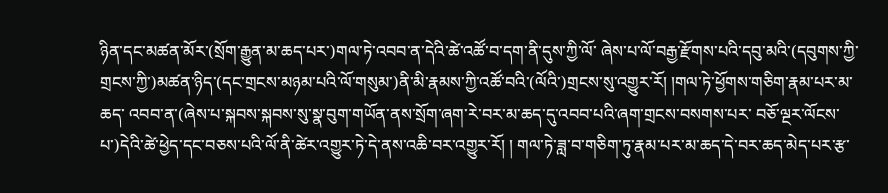ཉིན་དང་མཚན་མོར་(སྲོག་རྒྱུན་མ་ཆད་པར་)གལ་ཏེ་འབབ་ན་དེའི་ཚེ་འཚོ་བ་དག་ནི་དུས་ཀྱི་ལོ་ ཞེས་པ་ལོ་བརྒྱ་རྫོགས་པའི་དབུ་མའི་(དབུགས་ཀྱི་གྲངས་ཀྱི་)མཚན་ཉིད་(དང་གྲངས་མཉམ་པའི་ལོ་གསུམ་)ནི་མི་རྣམས་ཀྱི་འཚོ་བའི་(ལོའི་)གྲངས་སུ་འགྱུར་རོ། །གལ་ཏེ་ཕྱོགས་གཅིག་རྣམ་པར་མ་ཆད་ འབབ་ན་(ཞེས་པ་སྐབས་སྐབས་སུ་སྣ་བུག་གཡོན་ནས་སྲོག་ཞག་རེ་བར་མ་ཆད་དུ་འབབ་པའི་ཞག་གྲངས་བསགས་པར་ བཅོ་ལྔར་ལོངས་པ་)དེའི་ཚེ་ཕྱེད་དང་བཅས་པའི་ལོ་ནི་ཚེར་འགྱུར་ཏེ་དེ་ནས་འཆི་བར་འགྱུར་རོ། ། གལ་ཏེ་ཟླ་བ་གཅིག་ཏུ་རྣམ་པར་མ་ཆད་དེ་བར་ཆད་མེད་པར་རྩ་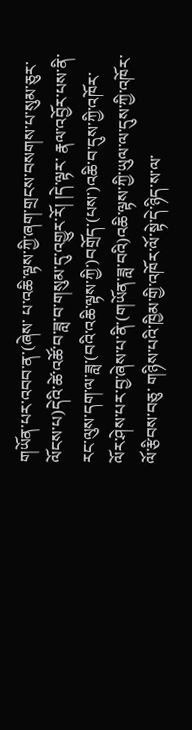གཡོན་པར་འབབ་ན་(ཞེས་ པ་འཆི་ལྟས་ཀྱི་ཞག་གྲངས་བསགས་པ་སུམ་ཅུར་ལོངས་པ)དེའི་ཚེ་འཚོ་བ་ཟླ་བ་གསུམ་དུ་འགྱུར་རོ། །དེ་ལྟར་ རྣལ་འབྱོར་པས་ནི་རང་ལུས་དག་ལ་ཟླ་(བའི་འཆི་ལྟས་ཀྱི་)བགྲོད་(པས་)འཆི་བ་དུས་ཀྱི་འཁོར་ ལོར་ཤེས་པར་བྱ་ཞེས་པ་ནི་(གཡོན་ཟླ་བའི)འཆི་ལྟས་ཀྱི་ཡུལ་ལ་དུས་ཀྱི་འཁོར་ལོ་རྩིབས་བཅུ་ གཉིས་པའི་ཁྱིམ་གྱི་འཁོར་ལོ་སྟེ་དེ་ཉིད་ས་ལ་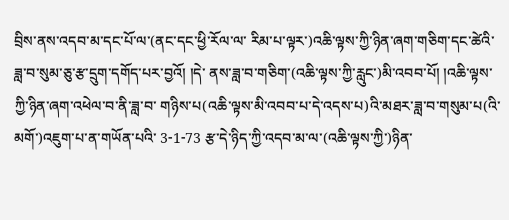བྲིས་ནས་འདབ་མ་དང་པོ་ལ་(ནང་དང་ཕྱི་རོལ་ལ་ རིམ་པ་ལྟར་)འཆི་ལྟས་ཀྱི་ཉིན་ཞག་གཅིག་དང་ཚེའི་ཟླ་བ་སུམ་ཅུ་རྩ་དྲུག་དགོད་པར་བྱའོ། །དེ་ ནས་ཟླ་བ་གཅིག་(འཆི་ལྟས་ཀྱི་རླུང་)མི་འབབ་པོ། །འཆི་ལྟས་ཀྱི་ཉིན་ཞག་འཕེལ་བ་ནི་ཟླ་བ་ གཉིས་པ(འཆི་ལྟས་མི་འབབ་པ་དེ་འདས་པ)འི་མཐར་ཟླ་བ་གསུམ་པ(འི་མགོ་)འཇུག་པ་ན་གཡོན་པའི་ 3-1-73 རྩ་དེ་ཉིད་ཀྱི་འདབ་མ་ལ་(འཆི་ལྟས་ཀྱི་)ཉིན་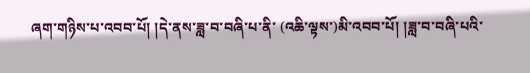ཞག་གཉིས་པ་འབབ་པོ། །དེ་ནས་ཟླ་བ་བཞི་པ་ནི་ (འཆི་ལྟས་)མི་འབབ་པོ། །ཟླ་བ་བཞི་པའི་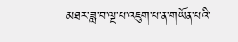མཐར་ཟླ་བ་ལྔ་པ་འཇུག་པ་ན་གཡོན་པའི་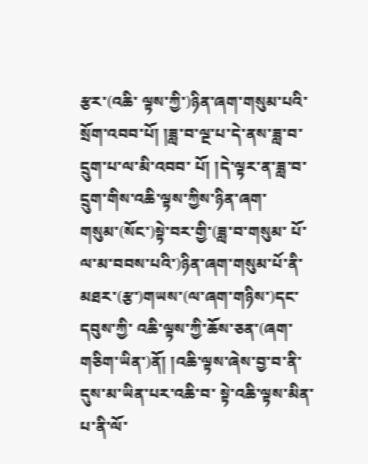རྩར་(འཆི་ ལྟས་ཀྱི་)ཉིན་ཞག་གསུམ་པའི་སྲོག་འབབ་པོ། །ཟླ་བ་ལྔ་པ་དེ་ནས་ཟླ་བ་དྲུག་པ་ལ་མི་འབབ་ པོ། །དེ་ལྟར་ན་ཟླ་བ་དྲུག་གིས་འཆི་ལྟས་ཀྱིས་ཉིན་ཞག་གསུམ་(སོང་)སྟེ་བར་གྱི་(ཟླ་བ་གསུམ་ པོ་ལ་མ་བབས་པའི་)ཉིན་ཞག་གསུམ་པོ་ནི་མཐར་(རྩ་)གཡས་(ལ་ཞག་གཉིས་)དང་དབུས་ཀྱི་ འཆི་ལྟས་ཀྱི་ཆོས་ཅན་(ཞག་གཅིག་ཡིན་)ནོ། །འཆི་ལྟས་ཞེས་བྱ་བ་ནི་དུས་མ་ཡིན་པར་འཆི་བ་ སྟེ་འཆི་ལྟས་མིན་པ་ནི་ལོ་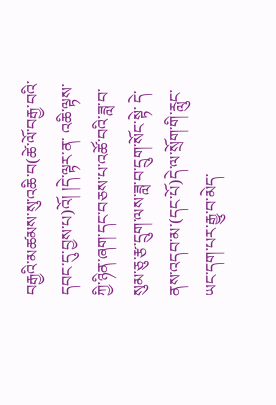བརྒྱའི་མཚམས་སུ་འཆི་བ(ཚེ་ལོ་བརྒྱ་བའི་དབང་དུ་བྱས་པ)འོ། །དེ་ལྟར་ན་ འཆི་ལྟས་ཀྱི་ཉིན་ཞག་དང་བཅས་པ་འཚོ་བའི་ཟླ་བ་སུམ་ཅུ་རྩ་དྲུག་ལས་ཟླ་བ་དྲུག་སོང་སྟེ་ དེ་ནས་འདབ་མ་(དང་པོ)དེ་ལ་སྲོག་གི་རླུང་ཡང་དག་པར་རྒྱུ་བ་མེད་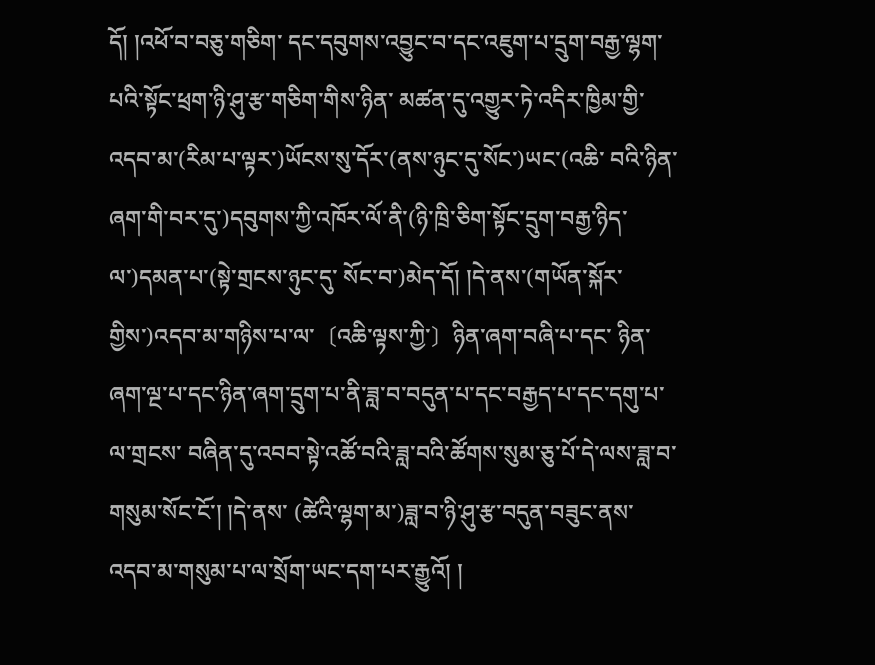དོ། །འཕོ་བ་བཅུ་གཅིག་ དང་དབུགས་འབྱུང་བ་དང་འཇུག་པ་དྲུག་བརྒྱ་ལྷག་པའི་སྟོང་ཕྲག་ཉི་ཤུ་རྩ་གཅིག་གིས་ཉིན་ མཚན་དུ་འགྱུར་ཏེ་འདིར་ཁྱིམ་གྱི་འདབ་མ་(རིམ་པ་ལྟར་)ཡོངས་སུ་དོར་(ནས་ཉུང་དུ་སོང་)ཡང་(འཆི་ བའི་ཉིན་ཞག་གི་བར་དུ་)དབུགས་ཀྱི་འཁོར་ལོ་ནི་(ཉི་ཁྲི་ཅིག་སྟོང་དྲུག་བརྒྱ་ཉིད་ལ་)དམན་པ་(སྟེ་གྲངས་ཉུང་དུ་ སོང་བ་)མེད་དོ། །དེ་ནས་(གཡོན་སྐོར་གྱིས་)འདབ་མ་གཉིས་པ་ལ་〔འཆི་ལྟས་ཀྱི་〕ཉིན་ཞག་བཞི་པ་དང་ ཉིན་ཞག་ལྔ་པ་དང་ཉིན་ཞག་དྲུག་པ་ནི་ཟླ་བ་བདུན་པ་དང་བརྒྱད་པ་དང་དགུ་པ་ལ་གྲངས་ བཞིན་དུ་འབབ་སྟེ་འཚོ་བའི་ཟླ་བའི་ཚོགས་སུམ་ཅུ་པོ་དེ་ལས་ཟླ་བ་གསུམ་སོང་ངོ་། །དེ་ནས་ (ཚེའི་ལྷག་མ་)ཟླ་བ་ཉི་ཤུ་རྩ་བདུན་བཟུང་ནས་འདབ་མ་གསུམ་པ་ལ་སྲོག་ཡང་དག་པར་རྒྱུའོ། །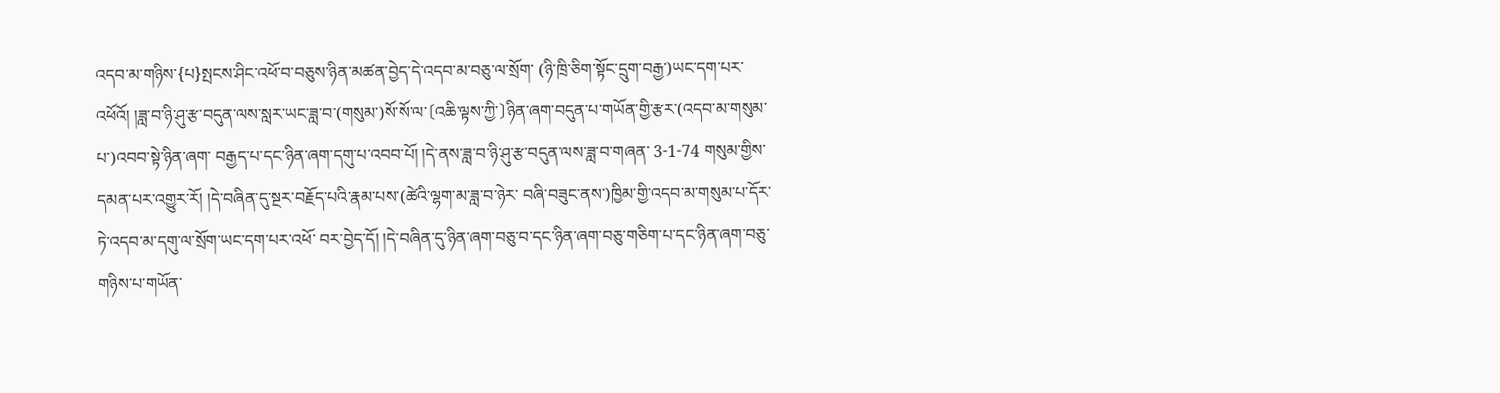འདབ་མ་གཉིས་{པ}སྤངས་ཤིང་འཕོ་བ་བཅུས་ཉིན་མཚན་བྱེད་དེ་འདབ་མ་བཅུ་ལ་སྲོག་ (ཉི་ཁྲི་ཅིག་སྟོང་དྲུག་བརྒྱ་)ཡང་དག་པར་འཕོའོ། །ཟླ་བ་ཉི་ཤུ་རྩ་བདུན་ལས་སླར་ཡང་ཟླ་བ་(གསུམ་)སོ་སོ་ལ་〔འཆི་ལྟས་ཀྱི་〕ཉིན་ཞག་བདུན་པ་གཡོན་གྱི་རྩར་(འདབ་མ་གསུམ་པ་)འབབ་སྟེ་ཉིན་ཞག་ བརྒྱད་པ་དང་ཉིན་ཞག་དགུ་པ་འབབ་པོ། །དེ་ནས་ཟླ་བ་ཉི་ཤུ་རྩ་བདུན་ལས་ཟླ་བ་གཞན་ 3-1-74 གསུམ་གྱིས་དམན་པར་འགྱུར་རོ། །དེ་བཞིན་དུ་སྔར་བརྗོད་པའི་རྣམ་པས་(ཚེའི་ལྷག་མ་ཟླ་བ་ཉེར་ བཞི་བཟུང་ནས་)ཁྱིམ་གྱི་འདབ་མ་གསུམ་པ་དོར་ཏེ་འདབ་མ་དགུ་ལ་སྲོག་ཡང་དག་པར་འཕོ་ བར་བྱེད་དོ། །དེ་བཞིན་དུ་ཉིན་ཞག་བཅུ་བ་དང་ཉིན་ཞག་བཅུ་གཅིག་པ་དང་ཉིན་ཞག་བཅུ་ གཉིས་པ་གཡོན་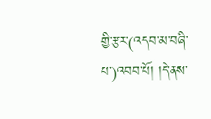གྱི་རྩར་(འདབ་མ་བཞི་པ་)འབབ་པོ། །དེ་ནས་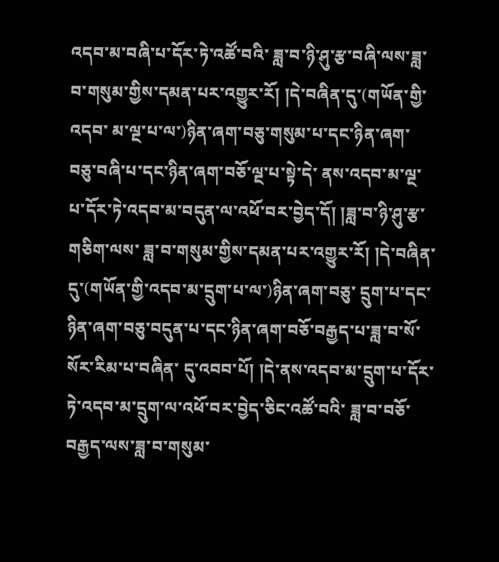འདབ་མ་བཞི་པ་དོར་ཏེ་འཚོ་བའི་ ཟླ་བ་ཉི་ཤུ་རྩ་བཞི་ལས་ཟླ་བ་གསུམ་གྱིས་དམན་པར་འགྱུར་རོ། །དེ་བཞིན་དུ་(གཡོན་གྱི་འདབ་ མ་ལྔ་པ་ལ་)ཉིན་ཞག་བཅུ་གསུམ་པ་དང་ཉིན་ཞག་བཅུ་བཞི་པ་དང་ཉིན་ཞག་བཅོ་ལྔ་པ་སྟེ་དེ་ ནས་འདབ་མ་ལྔ་པ་དོར་ཏེ་འདབ་མ་བདུན་ལ་འཕོ་བར་བྱེད་དོ། །ཟླ་བ་ཉི་ཤུ་རྩ་གཅིག་ལས་ ཟླ་བ་གསུམ་གྱིས་དམན་པར་འགྱུར་རོ། །དེ་བཞིན་དུ་(གཡོན་གྱི་འདབ་མ་དྲུག་པ་ལ་)ཉིན་ཞག་བཅུ་ དྲུག་པ་དང་ཉིན་ཞག་བཅུ་བདུན་པ་དང་ཉིན་ཞག་བཅོ་བརྒྱད་པ་ཟླ་བ་སོ་སོར་རིམ་པ་བཞིན་ དུ་འབབ་པོ། །དེ་ནས་འདབ་མ་དྲུག་པ་དོར་ཏེ་འདབ་མ་དྲུག་ལ་འཕོ་བར་བྱེད་ཅིང་འཚོ་བའི་ ཟླ་བ་བཅོ་བརྒྱད་ལས་ཟླ་བ་གསུམ་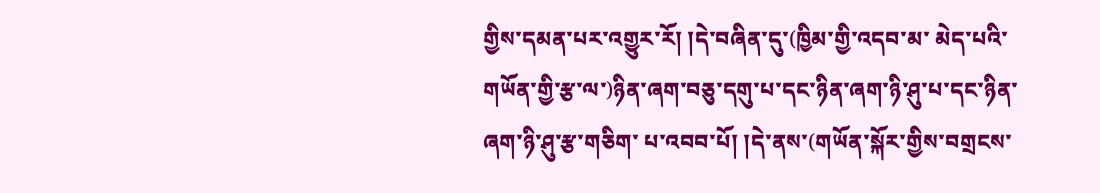གྱིས་དམན་པར་འགྱུར་རོ། །དེ་བཞིན་དུ་(ཁྱིམ་གྱི་འདབ་མ་ མེད་པའི་གཡོན་གྱི་རྩ་ལ་)ཉིན་ཞག་བཅུ་དགུ་པ་དང་ཉིན་ཞག་ཉི་ཤུ་པ་དང་ཉིན་ཞག་ཉི་ཤུ་རྩ་གཅིག་ པ་འབབ་པོ། །དེ་ནས་(གཡོན་སྐོར་གྱིས་བགྲངས་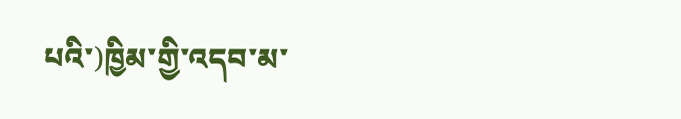པའི་)ཁྱིམ་གྱི་འདབ་མ་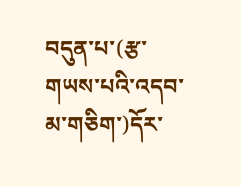བདུན་པ་(རྩ་གཡས་པའི་འདབ་ མ་གཅིག་)དོར་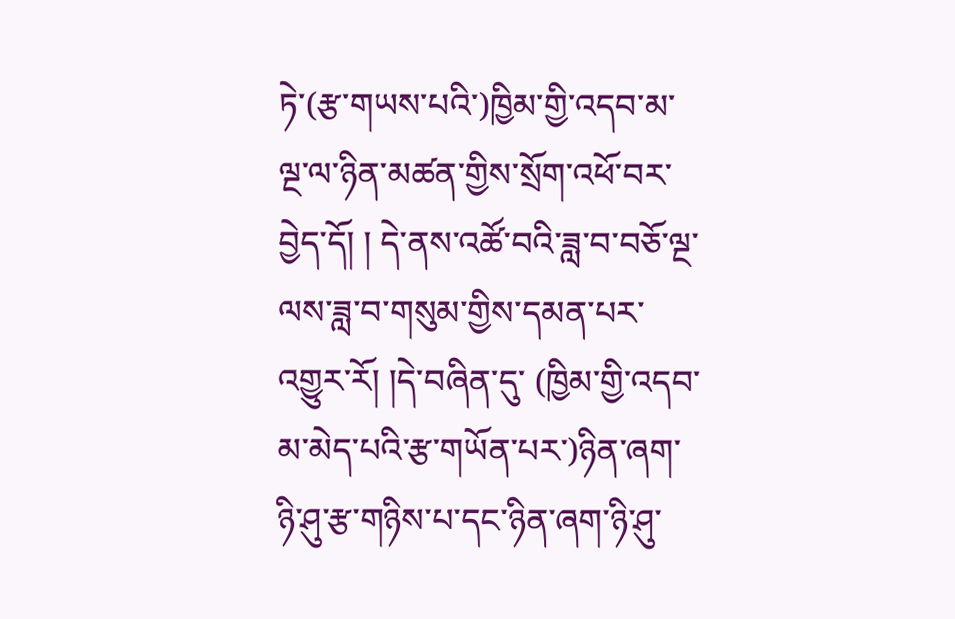ཏེ་(རྩ་གཡས་པའི་)ཁྱིམ་གྱི་འདབ་མ་ལྔ་ལ་ཉིན་མཚན་གྱིས་སྲོག་འཕོ་བར་བྱེད་དོ། ། དེ་ནས་འཚོ་བའི་ཟླ་བ་བཅོ་ལྔ་ལས་ཟླ་བ་གསུམ་གྱིས་དམན་པར་འགྱུར་རོ། །དེ་བཞིན་དུ་ (ཁྱིམ་གྱི་འདབ་མ་མེད་པའི་རྩ་གཡོན་པར་)ཉིན་ཞག་ཉི་ཤུ་རྩ་གཉིས་པ་དང་ཉིན་ཞག་ཉི་ཤུ་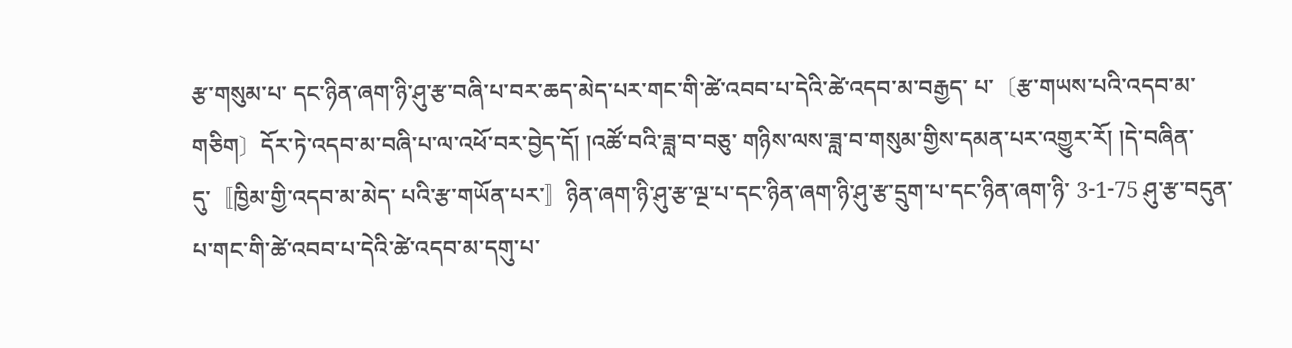རྩ་གསུམ་པ་ དང་ཉིན་ཞག་ཉི་ཤུ་རྩ་བཞི་པ་བར་ཆད་མེད་པར་གང་གི་ཚེ་འབབ་པ་དེའི་ཚེ་འདབ་མ་བརྒྱད་ པ་〔རྩ་གཡས་པའི་འདབ་མ་གཅིག〕དོར་ཏེ་འདབ་མ་བཞི་པ་ལ་འཕོ་བར་བྱེད་དོ། །འཚོ་བའི་ཟླ་བ་བཅུ་ གཉིས་ལས་ཟླ་བ་གསུམ་གྱིས་དམན་པར་འགྱུར་རོ། །དེ་བཞིན་དུ་〚ཁྱིམ་གྱི་འདབ་མ་མེད་ པའི་རྩ་གཡོན་པར་〛ཉིན་ཞག་ཉི་ཤུ་རྩ་ལྔ་པ་དང་ཉིན་ཞག་ཉི་ཤུ་རྩ་དྲུག་པ་དང་ཉིན་ཞག་ཉི་ 3-1-75 ཤུ་རྩ་བདུན་པ་གང་གི་ཚེ་འབབ་པ་དེའི་ཚེ་འདབ་མ་དགུ་པ་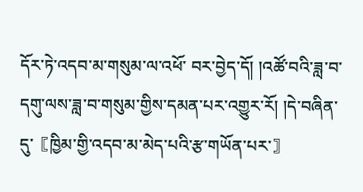དོར་ཏེ་འདབ་མ་གསུམ་ལ་འཕོ་ བར་བྱེད་དོ། །འཚོ་བའི་ཟླ་བ་དགུ་ལས་ཟླ་བ་གསུམ་གྱིས་དམན་པར་འགྱུར་རོ། །དེ་བཞིན་ དུ་〚ཁྱིམ་གྱི་འདབ་མ་མེད་པའི་རྩ་གཡོན་པར་〛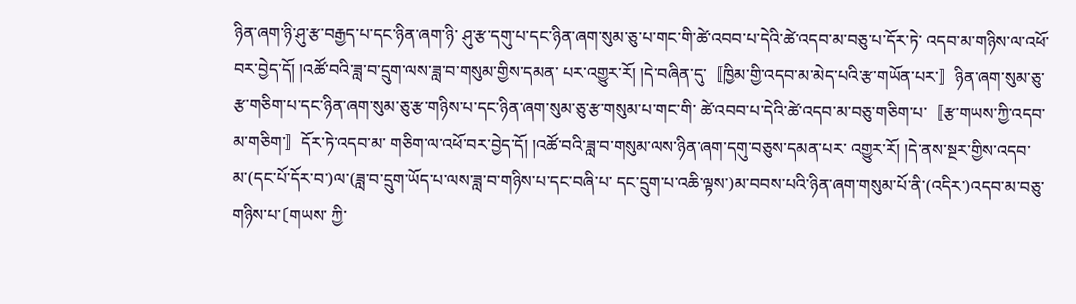ཉིན་ཞག་ཉི་ཤུ་རྩ་བརྒྱད་པ་དང་ཉིན་ཞག་ཉི་ ཤུ་རྩ་དགུ་པ་དང་ཉིན་ཞག་སུམ་ཅུ་པ་གང་གི་ཚེ་འབབ་པ་དེའི་ཚེ་འདབ་མ་བཅུ་པ་དོར་ཏེ་ འདབ་མ་གཉིས་ལ་འཕོ་བར་བྱེད་དོ། །འཚོ་བའི་ཟླ་བ་དྲུག་ལས་ཟླ་བ་གསུམ་གྱིས་དམན་ པར་འགྱུར་རོ། །དེ་བཞིན་དུ་〚ཁྱིམ་གྱི་འདབ་མ་མེད་པའི་རྩ་གཡོན་པར་〛ཉིན་ཞག་སུམ་ཅུ་ རྩ་གཅིག་པ་དང་ཉིན་ཞག་སུམ་ཅུ་རྩ་གཉིས་པ་དང་ཉིན་ཞག་སུམ་ཅུ་རྩ་གསུམ་པ་གང་གི་ ཚེ་འབབ་པ་དེའི་ཚེ་འདབ་མ་བཅུ་གཅིག་པ་〚རྩ་གཡས་ཀྱི་འདབ་མ་གཅིག་〛དོར་ཏེ་འདབ་མ་ གཅིག་ལ་འཕོ་བར་བྱེད་དོ། །འཚོ་བའི་ཟླ་བ་གསུམ་ལས་ཉིན་ཞག་དགུ་བཅུས་དམན་པར་ འགྱུར་རོ། །དེ་ནས་སྔར་གྱིས་འདབ་མ་(དང་པོ་དོར་བ་)ལ་(ཟླ་བ་དྲུག་ཡོད་པ་ལས་ཟླ་བ་གཉིས་པ་དང་བཞི་པ་ དང་དྲུག་པ་འཆི་ལྟས་)མ་བབས་པའི་ཉིན་ཞག་གསུམ་པོ་ནི་(འདིར་)འདབ་མ་བཅུ་གཉིས་པ་〔གཡས་ ཀྱི་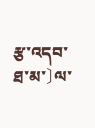རྩ་འདབ་ཐ་མ་〕ལ་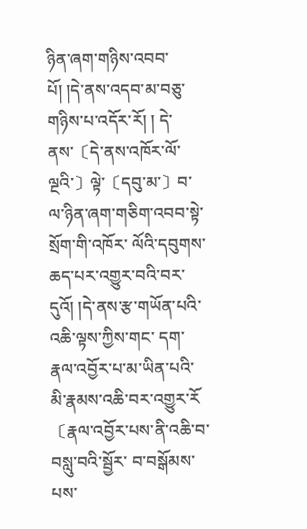ཉིན་ཞག་གཉིས་འབབ་པོ། །དེ་ནས་འདབ་མ་བཅུ་གཉིས་པ་འདོར་རོ། ། དེ་ནས་〔དེ་ནས་འཁོར་ལོ་ལྔའི་〕ལྟེ་〔དབུ་མ་〕བ་ལ་ཉིན་ཞག་གཅིག་འབབ་སྟེ་སྲོག་གི་འཁོར་ ལོའི་དབུགས་ཆད་པར་འགྱུར་བའི་བར་དུའོ། །དེ་ནས་རྩ་གཡོན་པའི་འཆི་ལྟས་ཀྱིས་གང་ དག་རྣལ་འབྱོར་པ་མ་ཡིན་པའི་མི་རྣམས་འཆི་བར་འགྱུར་རོ〔རྣལ་འབྱོར་པས་ནི་འཆི་བ་བསླུ་བའི་སྦྱོར་ བ་བསྒོམས་པས་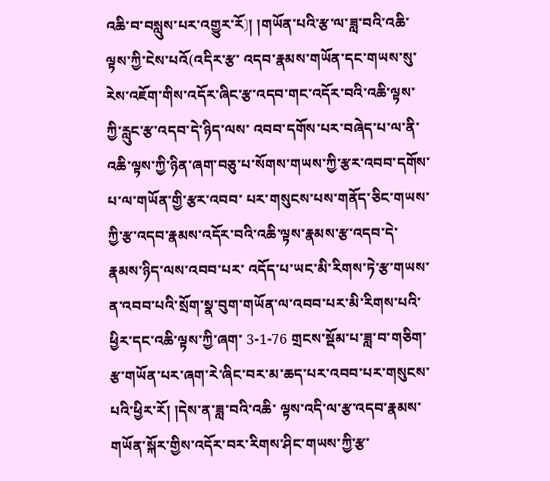འཆི་བ་བསླུས་པར་འགྱུར་རོ〕། །གཡོན་པའི་རྩ་ལ་ཟླ་བའི་འཆི་ལྟས་ཀྱི་ངེས་པའོ(འདིར་རྩ་ འདབ་རྣམས་གཡོན་དང་གཡས་སུ་རེས་འཇོག་གིས་འདོར་ཞིང་རྩ་འདབ་གང་འདོར་བའི་འཆི་ལྟས་ཀྱི་རླུང་རྩ་འདབ་དེ་ཉིད་ལས་ འབབ་དགོས་པར་བཞེད་པ་ལ་ནི་འཆི་ལྟས་ཀྱི་ཉིན་ཞག་བཅུ་པ་སོགས་གཡས་ཀྱི་རྩར་འབབ་དགོས་པ་ལ་གཡོན་གྱི་རྩར་འབབ་ པར་གསུངས་པས་གནོད་ཅིང་གཡས་ཀྱི་རྩ་འདབ་རྣམས་འདོར་བའི་འཆི་ལྟས་རྣམས་རྩ་འདབ་དེ་རྣམས་ཉིད་ལས་འབབ་པར་ འདོད་པ་ཡང་མི་རིགས་ཏེ་རྩ་གཡས་ན་འབབ་པའི་སྲོག་སྣ་བུག་གཡོན་ལ་འབབ་པར་མི་རིགས་པའི་ཕྱིར་དང་འཆི་ལྟས་ཀྱི་ཞག་ 3-1-76 གྲངས་སྡོམ་པ་ཟླ་བ་གཅིག་རྩ་གཡོན་པར་ཞག་རེ་ཞིང་བར་མ་ཆད་པར་འབབ་པར་གསུངས་པའི་ཕྱིར་རོ། །དེས་ན་ཟླ་བའི་འཆི་ ལྟས་འདི་ལ་རྩ་འདབ་རྣམས་གཡོན་སྐོར་གྱིས་འདོར་བར་རིགས་ཤིང་གཡས་ཀྱི་རྩ་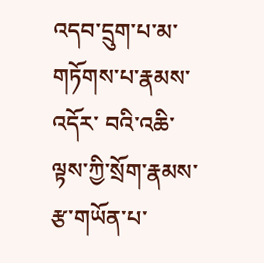འདབ་དྲུག་པ་མ་གཏོགས་པ་རྣམས་འདོར་ བའི་འཆི་ལྟས་ཀྱི་སྲོག་རྣམས་རྩ་གཡོན་པ་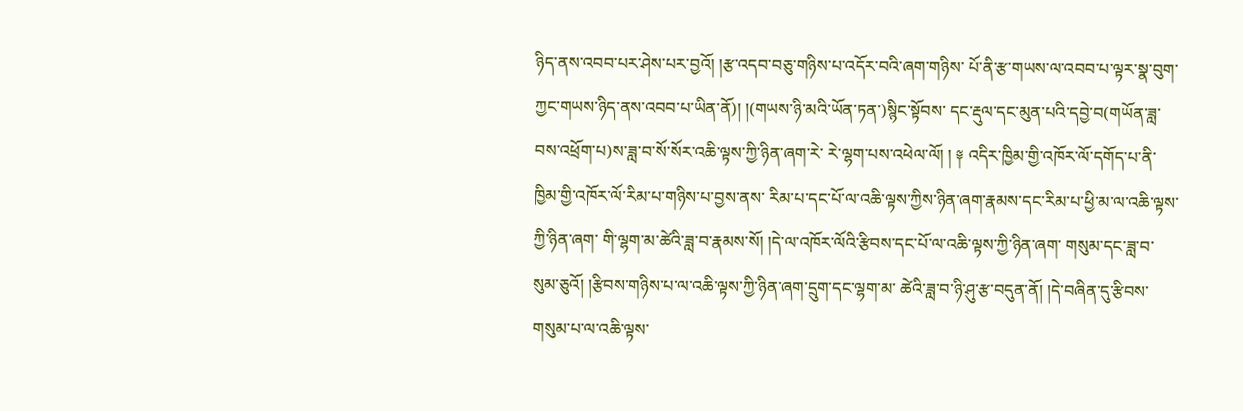ཉིད་ནས་འབབ་པར་ཤེས་པར་བྱའོ། །རྩ་འདབ་བཅུ་གཉིས་པ་འདོར་བའི་ཞག་གཉིས་ པོ་ནི་རྩ་གཡས་ལ་འབབ་པ་ལྟར་སྣ་བུག་ཀྱང་གཡས་ཉིད་ནས་འབབ་པ་ཡིན་ནོ)། །(གཡས་ཉི་མའི་ཡོན་ཏན་)སྙིང་སྟོབས་ དང་རྡུལ་དང་མུན་པའི་དབྱེ་བ(གཡོན་ཟླ་བས་འཕྲོག་པ)ས་ཟླ་བ་སོ་སོར་འཆི་ལྟས་ཀྱི་ཉིན་ཞག་རེ་ རེ་ལྷག་པས་འཕེལ་ལོ། ། ༈ འདིར་ཁྱིམ་གྱི་འཁོར་ལོ་དགོད་པ་ནི་ཁྱིམ་གྱི་འཁོར་ལོ་རིམ་པ་གཉིས་པ་བྱས་ནས་ རིམ་པ་དང་པོ་ལ་འཆི་ལྟས་ཀྱིས་ཉིན་ཞག་རྣམས་དང་རིམ་པ་ཕྱི་མ་ལ་འཆི་ལྟས་ཀྱི་ཉིན་ཞག་ གི་ལྷག་མ་ཚེའི་ཟླ་བ་རྣམས་སོ། །དེ་ལ་འཁོར་ལོའི་རྩིབས་དང་པོ་ལ་འཆི་ལྟས་ཀྱི་ཉིན་ཞག་ གསུམ་དང་ཟླ་བ་སུམ་ཅུའོ། །རྩིབས་གཉིས་པ་ལ་འཆི་ལྟས་ཀྱི་ཉིན་ཞག་དྲུག་དང་ལྷག་མ་ ཚེའི་ཟླ་བ་ཉི་ཤུ་རྩ་བདུན་ནོ། །དེ་བཞིན་དུ་རྩིབས་གསུམ་པ་ལ་འཆི་ལྟས་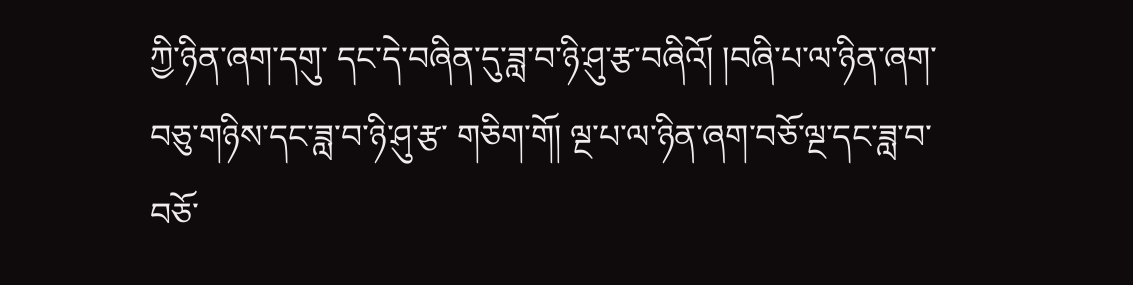ཀྱི་ཉིན་ཞག་དགུ་ དང་དེ་བཞིན་དུ་ཟླ་བ་ཉི་ཤུ་རྩ་བཞིའོ། །བཞི་པ་ལ་ཉིན་ཞག་བཅུ་གཉིས་དང་ཟླ་བ་ཉི་ཤུ་རྩ་ གཅིག་གོ། ལྔ་པ་ལ་ཉིན་ཞག་བཅོ་ལྔ་དང་ཟླ་བ་བཅོ་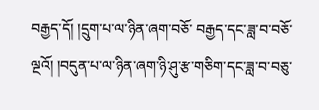བརྒྱད་དོ། །དྲུག་པ་ལ་ཉིན་ཞག་བཅོ་ བརྒྱད་དང་ཟླ་བ་བཅོ་ལྔའོ། །བདུན་པ་ལ་ཉིན་ཞག་ཉི་ཤུ་རྩ་གཅིག་དང་ཟླ་བ་བཅུ་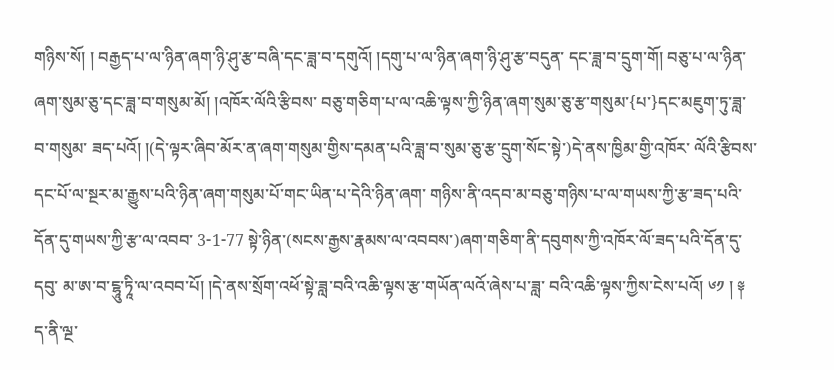གཉིས་སོ། ། བརྒྱད་པ་ལ་ཉིན་ཞག་ཉི་ཤུ་རྩ་བཞི་དང་ཟླ་བ་དགུའོ། །དགུ་པ་ལ་ཉིན་ཞག་ཉི་ཤུ་རྩ་བདུན་ དང་ཟླ་བ་དྲུག་གོ། བཅུ་པ་ལ་ཉིན་ཞག་སུམ་ཅུ་དང་ཟླ་བ་གསུམ་མོ། །འཁོར་ལོའི་རྩིབས་ བཅུ་གཅིག་པ་ལ་འཆི་ལྟས་ཀྱི་ཉིན་ཞག་སུམ་ཅུ་རྩ་གསུམ་{པ་}དང་མཇུག་ཏུ་ཟླ་བ་གསུམ་ ཟད་པའོ། །(དེ་ལྟར་ཞིབ་མོར་ན་ཞག་གསུམ་གྱིས་དམན་པའི་ཟླ་བ་སུམ་ཅུ་རྩ་དྲུག་སོང་སྟེ་)དེ་ནས་ཁྱིམ་གྱི་འཁོར་ ལོའི་རྩིབས་དང་པོ་ལ་སྔར་མ་རྒྱུས་པའི་ཉིན་ཞག་གསུམ་པོ་གང་ཡིན་པ་དེའི་ཉིན་ཞག་ གཉིས་ནི་འདབ་མ་བཅུ་གཉིས་པ་ལ་གཡས་ཀྱི་རྩ་ཟད་པའི་དོན་དུ་གཡས་ཀྱི་རྩ་ལ་འབབ་ 3-1-77 སྟེ་ཉིན་(སངས་རྒྱས་རྣམས་ལ་འབབས་)ཞག་གཅིག་ནི་དབུགས་ཀྱི་འཁོར་ལོ་ཟད་པའི་དོན་དུ་དབུ་ མ་ཨ་བ་ངྷཱུ་ཏཱི་ལ་འབབ་པོ། །དེ་ནས་སྲོག་འཕོ་སྟེ་ཟླ་བའི་འཆི་ལྟས་རྩ་གཡོན་ལའོ་ཞེས་པ་ཟླ་ བའི་འཆི་ལྟས་ཀྱིས་ངེས་པའོ། ༦༡ ། ༈ ད་ནི་ལྔ་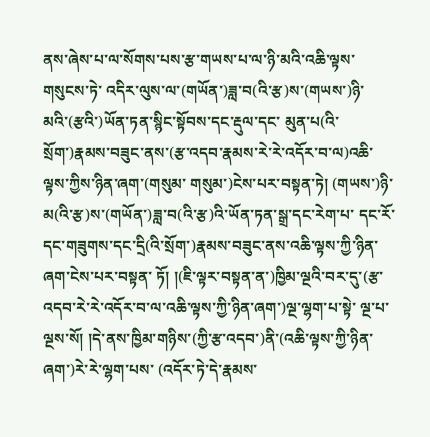ནས་ཞེས་པ་ལ་སོགས་པས་རྩ་གཡས་པ་ལ་ཉི་མའི་འཆི་ལྟས་གསུངས་ཏེ་ འདིར་ལུས་ལ་(གཡོན་)ཟླ་བ(འི་རྩ)ས་(གཡས་)ཉི་མའི་(རྩའི་)ཡོན་ཏན་སྙིང་སྟོབས་དང་རྡུལ་དང་ མུན་པ(འི་སྲོག་)རྣམས་བཟུང་ནས་(རྩ་འདབ་རྣམས་རེ་རེ་འདོར་བ་ལ)འཆི་ལྟས་ཀྱིས་ཉིན་ཞག་(གསུམ་ གསུམ་)ངེས་པར་བསྟན་ཏེ། (གཡས་)ཉི་མ(འི་རྩ)ས་(གཡོན་)ཟླ་བ(འི་རྩ)འི་ཡོན་ཏན་སྒྲ་དང་རེག་པ་ དང་རོ་དང་གཟུགས་དང་དྲི(འི་སྲོག་)རྣམས་བཟུང་ནས་འཆི་ལྟས་ཀྱི་ཉིན་ཞག་ངེས་པར་བསྟན་ ཏོ། །(ཇི་ལྟར་བསྟན་ན་)ཁྱིམ་ལྔའི་བར་དུ་(རྩ་འདབ་རེ་རེ་འདོར་བ་ལ་འཆི་ལྟས་ཀྱི་ཉིན་ཞག་)ལྔ་ལྷག་པ་སྟེ་ ལྔ་པ་ལྔས་སོ། །དེ་ནས་ཁྱིམ་གཉིས་(ཀྱི་རྩ་འདབ་)ནི་(འཆི་ལྟས་ཀྱི་ཉིན་ཞག་)རེ་རེ་ལྷག་པས་ (འདོར་ཏེ་དེ་རྣམས་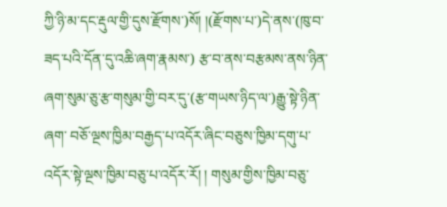ཀྱི་ཉི་མ་དང་རྡུལ་གྱི་དུས་རྫོགས་)སོ། །(རྫོགས་པ་)དེ་ནས་(ཁུ་བ་ཟད་པའི་དོན་དུ་འཆི་ཞག་རྣམས་) རྩ་བ་ནས་བརྩམས་ནས་ཉིན་ཞག་སུམ་ཅུ་རྩ་གསུམ་གྱི་བར་དུ་(རྩ་གཡས་ཉིད་ལ་)རྒྱུ་སྟེ་ཉིན་ཞག་ བཅོ་ལྔས་ཁྱིམ་བརྒྱད་པ་འདོར་ཞིང་བཅུས་ཁྱིམ་དགུ་པ་འདོར་སྟེ་ལྔས་ཁྱིམ་བཅུ་པ་འདོར་རོ། ། གསུམ་གྱིས་ཁྱིམ་བཅུ་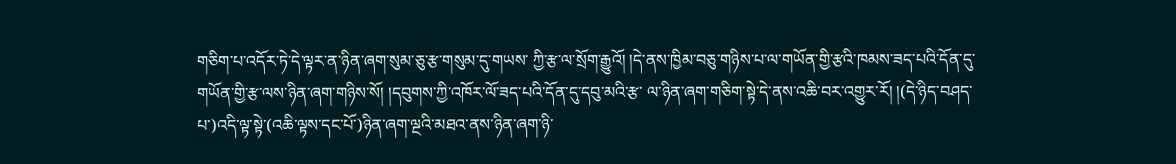གཅིག་པ་འདོར་ཏེ་དེ་ལྟར་ན་ཉིན་ཞག་སུམ་ཅུ་རྩ་གསུམ་དུ་གཡས་ ཀྱི་རྩ་ལ་སྲོག་རྒྱུའོ། །དེ་ནས་ཁྱིམ་བཅུ་གཉིས་པ་ལ་གཡོན་གྱི་རྩའི་ཁམས་ཟད་པའི་དོན་དུ་ གཡོན་གྱི་རྩ་ལས་ཉིན་ཞག་གཉིས་སོ། །དབུགས་ཀྱི་འཁོར་ལོ་ཟད་པའི་དོན་དུ་དབུ་མའི་རྩ་ ལ་ཉིན་ཞག་གཅིག་སྟེ་དེ་ནས་འཆི་བར་འགྱུར་རོ། །(དེ་ཉིད་བཤད་པ་)འདི་ལྟ་སྟེ་(འཆི་ལྟས་དང་པོ་)ཉིན་ཞག་ལྔའི་མཐའ་ནས་ཉིན་ཞག་ཉི་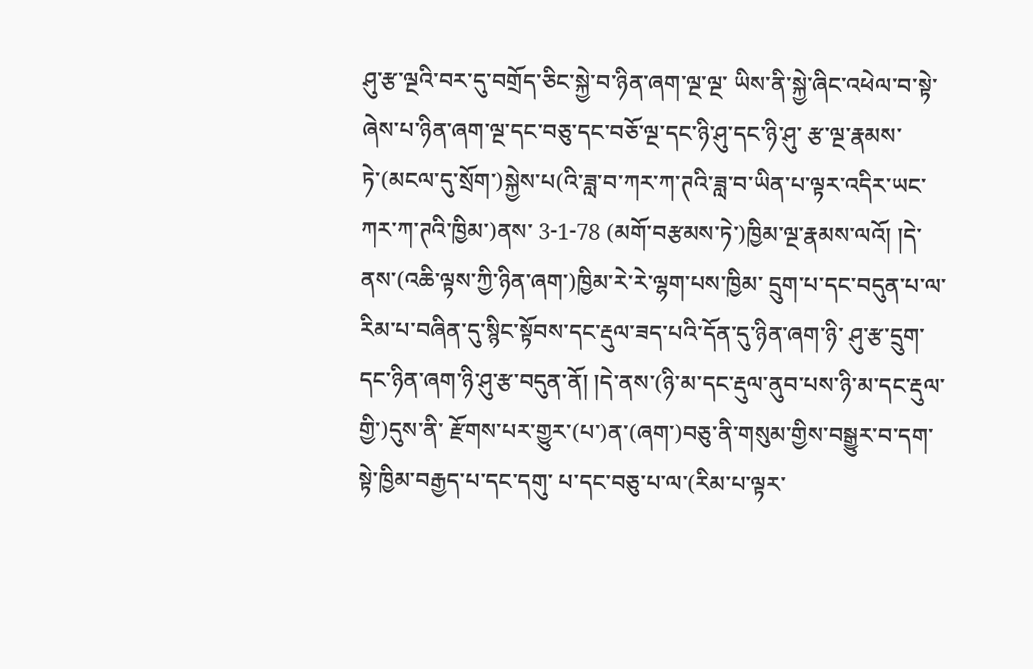ཤུ་རྩ་ལྔའི་བར་དུ་བགྲོད་ཅིང་སྐྱེ་བ་ཉིན་ཞག་ལྔ་ལྔ་ ཡིས་ནི་སྐྱེ་ཞིང་འཕེལ་བ་སྟེ་ཞེས་པ་ཉིན་ཞག་ལྔ་དང་བཅུ་དང་བཅོ་ལྔ་དང་ཉི་ཤུ་དང་ཉི་ཤུ་ རྩ་ལྔ་རྣམས་ཏེ་(མངལ་དུ་སྲོག་)སྐྱེས་པ(འི་ཟླ་བ་ཀར་ཀ་ཊའི་ཟླ་བ་ཡིན་པ་ལྟར་འདིར་ཡང་ཀར་ཀ་ཊའི་ཁྱིམ་)ནས་ 3-1-78 (མགོ་བརྩམས་ཏེ་)ཁྱིམ་ལྔ་རྣམས་ལའོ། །དེ་ནས་(འཆི་ལྟས་ཀྱི་ཉིན་ཞག་)ཁྱིམ་རེ་རེ་ལྷག་པས་ཁྱིམ་ དྲུག་པ་དང་བདུན་པ་ལ་རིམ་པ་བཞིན་དུ་སྙིང་སྟོབས་དང་རྡུལ་ཟད་པའི་དོན་དུ་ཉིན་ཞག་ཉི་ ཤུ་རྩ་དྲུག་དང་ཉིན་ཞག་ཉི་ཤུ་རྩ་བདུན་ནོ། །དེ་ནས་(ཉི་མ་དང་རྡུལ་ནུབ་པས་ཉི་མ་དང་རྡུལ་གྱི་)དུས་ནི་ རྫོགས་པར་གྱུར་(པ་)ན་(ཞག་)བཅུ་ནི་གསུམ་གྱིས་བསྒྱུར་བ་དག་སྟེ་ཁྱིམ་བརྒྱད་པ་དང་དགུ་ པ་དང་བཅུ་པ་ལ་(རིམ་པ་ལྟར་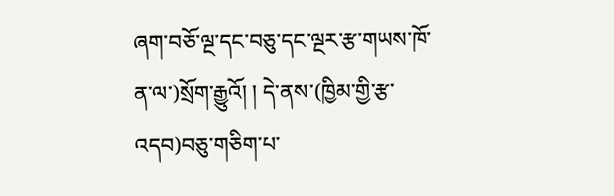ཞག་བཅོ་ལྔ་དང་བཅུ་དང་ལྔར་རྩ་གཡས་ཁོ་ན་ལ་)སྲོག་རྒྱུའོ། ། དེ་ནས་(ཁྱིམ་གྱི་རྩ་འདབ)བཅུ་གཅིག་པ་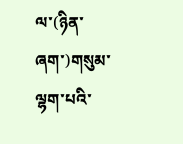ལ་(ཉིན་ཞག་)གསུམ་ལྷག་པའི་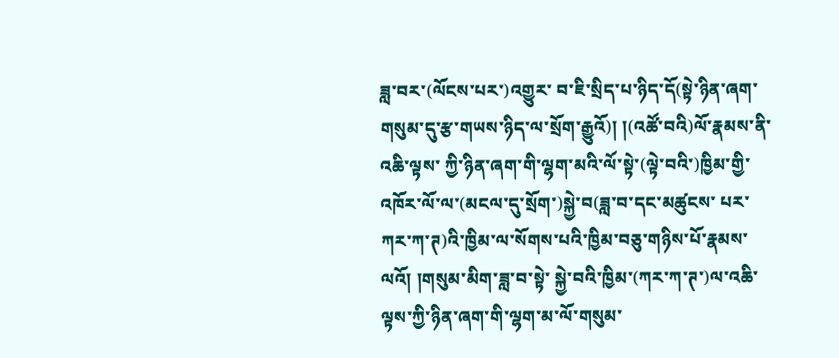ཟླ་བར་(ལོངས་པར་)འགྱུར་ བ་ཇི་སྲིད་པ་ཉིད་དོ(སྟེ་ཉིན་ཞག་གསུམ་དུ་རྩ་གཡས་ཉིད་ལ་སྲོག་རྒྱུའོ)། །(འཚོ་བའི)ལོ་རྣམས་ནི་འཆི་ལྟས་ ཀྱི་ཉིན་ཞག་གི་ལྷག་མའི་ལོ་སྟེ་(ལྟེ་བའི་)ཁྱིམ་གྱི་འཁོར་ལོ་ལ་(མངལ་དུ་སྲོག་)སྐྱེ་བ(ཟླ་བ་དང་མཚུངས་ པར་ཀར་ཀ་ཊ)འི་ཁྱིམ་ལ་སོགས་པའི་ཁྱིམ་བཅུ་གཉིས་པོ་རྣམས་ལའོ། །གསུམ་མིག་ཟླ་བ་སྟེ་ སྐྱེ་བའི་ཁྱིམ་(ཀར་ཀ་ཊ་)ལ་འཆི་ལྟས་ཀྱི་ཉིན་ཞག་གི་ལྷག་མ་ལོ་གསུམ་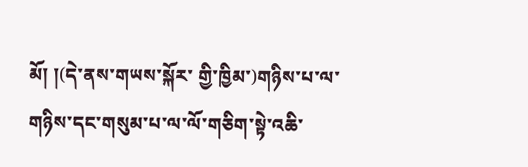མོ། །(དེ་ནས་གཡས་སྐོར་ གྱི་ཁྱིམ་)གཉིས་པ་ལ་གཉིས་དང་གསུམ་པ་ལ་ལོ་གཅིག་སྟེ་འཆི་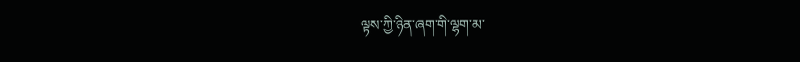ལྟས་ཀྱི་ཉིན་ཞག་གི་ལྷག་མ་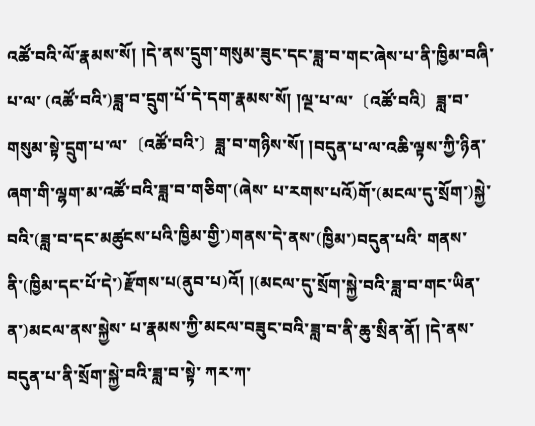འཚོ་བའི་ལོ་རྣམས་སོ། །དེ་ནས་དྲུག་གསུམ་ཟུང་དང་ཟླ་བ་གང་ཞེས་པ་ནི་ཁྱིམ་བཞི་པ་ལ་ (འཚོ་བའི་)ཟླ་བ་དྲུག་པོ་དེ་དག་རྣམས་སོ། །ལྔ་པ་ལ་〔འཚོ་བའི〕ཟླ་བ་གསུམ་སྟེ་དྲུག་པ་ལ་〔འཚོ་བའི་〕ཟླ་བ་གཉིས་སོ། །བདུན་པ་ལ་འཆི་ལྟས་ཀྱི་ཉིན་ཞག་གི་ལྷག་མ་འཚོ་བའི་ཟླ་བ་གཅིག་(ཞེས་ པ་རགས་པའོ)གོ་(མངལ་དུ་སྲོག་)སྐྱེ་བའི་(ཟླ་བ་དང་མཚུངས་པའི་ཁྱིམ་གྱི་)གནས་དེ་ནས་(ཁྱིམ་)བདུན་པའི་ གནས་ནི་(ཁྱིམ་དང་པོ་དེ་)རྫོགས་པ(ནུབ་པ)འོ། །(མངལ་དུ་སྲོག་སྐྱེ་བའི་ཟླ་བ་གང་ཡིན་ན་)མངལ་ནས་སྐྱེས་ པ་རྣམས་ཀྱི་མངལ་བཟུང་བའི་ཟླ་བ་ནི་ཆུ་སྲིན་ནོ། །དེ་ནས་བདུན་པ་ནི་སྲོག་སྐྱེ་བའི་ཟླ་བ་སྟེ་ ཀར་ཀ་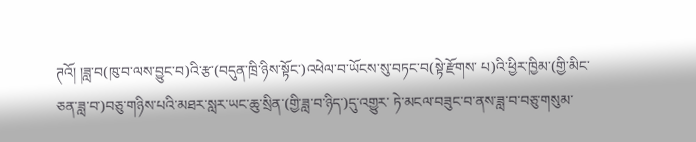ཊའོ། །ཟླ་བ(ཁུ་བ་ལས་བྱུང་བ)འི་རྩ་(བདུན་ཁྲི་ཉིས་སྟོང་)འཕེལ་བ་ཡོངས་སུ་བཏང་བ(སྟེ་རྫོགས་ པ)འི་ཕྱིར་ཁྱིམ་(གྱི་མིང་ཅན་ཟླ་བ་)བཅུ་གཉིས་པའི་མཐར་སླར་ཡང་ཆུ་སྲིན་(གྱི་ཟླ་བ་ཉིད་)དུ་འགྱུར་ ཏེ་མངལ་བཟུང་བ་ནས་ཟླ་བ་བཅུ་གསུམ་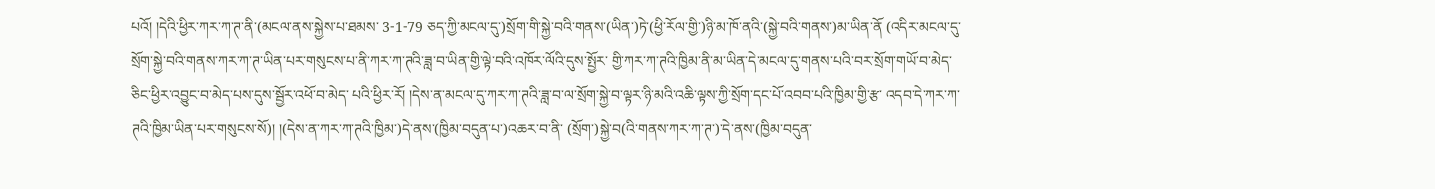པའོ། །དེའི་ཕྱིར་ཀར་ཀ་ཊ་ནི་(མངལ་ནས་སྐྱེས་པ་ཐམས་ 3-1-79 ཅད་ཀྱི་མངལ་དུ་)སྲོག་གི་སྐྱེ་བའི་གནས་(ཡིན་)ཏེ་(ཕྱི་རོལ་གྱི་)ཉི་མ་ཁོ་ནའི་(སྐྱེ་བའི་གནས་)མ་ཡིན་ནོ (འདིར་མངལ་དུ་སྲོག་སྐྱེ་བའི་གནས་ཀར་ཀ་ཊ་ཡིན་པར་གསུངས་པ་ནི་ཀར་ཀ་ཊའི་ཟླ་བ་ཡིན་གྱི་ལྟེ་བའི་འཁོར་ལོའི་དུས་སྤྱོར་ གྱི་ཀར་ཀ་ཊའི་ཁྱིམ་ནི་མ་ཡིན་དེ་མངལ་དུ་གནས་པའི་བར་སྲོག་གཡོ་བ་མེད་ཅིང་ཕྱིར་འབྱུང་བ་མེད་པས་དུས་སྦྱོར་འཕོ་བ་མེད་ པའི་ཕྱིར་རོ། །དེས་ན་མངལ་དུ་ཀར་ཀ་ཊའི་ཟླ་བ་ལ་སྲོག་སྐྱེ་བ་ལྟར་ཉི་མའི་འཆི་ལྟས་ཀྱི་སྲོག་དང་པོ་འབབ་པའི་ཁྱིམ་གྱི་རྩ་ འདབ་དེ་ཀར་ཀ་ཊའི་ཁྱིམ་ཡིན་པར་གསུངས་སོ)། །(དེས་ན་ཀར་ཀ་ཊའི་ཁྱིམ་)དེ་ནས་(ཁྱིམ་བདུན་པ་)འཆར་བ་ནི་ (སྲོག་)སྐྱེ་བ(འི་གནས་ཀར་ཀ་ཊ་)་དེ་ནས་(ཁྱིམ་བདུན་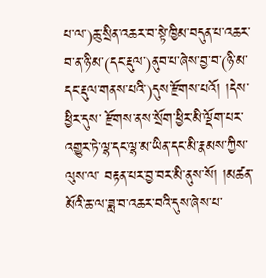པ་ལ་)ཆུ་སྲིན་འཆར་བ་སྟེ་ཁྱིམ་བདུན་པ་འཆར་ བ་ན་ཉི་མ་(དང་རྡུལ་)ནུབ་པ་ཞེས་བྱ་བ་(ཉི་མ་དང་རྡུལ་གནས་པའི་)དུས་རྫོགས་པའོ། །དེས་ཕྱིར་དུས་ རྫོགས་ནས་སྲོག་ཕྱིར་མི་ལྡོག་པར་འགྱུར་ཏེ་ལྷ་དང་ལྷ་མ་ཡིན་དང་མི་རྣམས་ཀྱིས་ལུས་ལ་ བརྟན་པར་བྱ་བར་མི་ནུས་སོ། །མཚན་མོའི་ཆ་ལ་ཟླ་བ་འཆར་བའི་དུས་ཞེས་པ་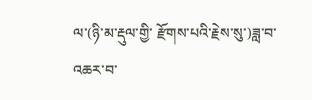ལ་(ཉི་མ་རྡུལ་གྱི་ རྫོགས་པའི་རྗེས་སུ་)ཟླ་བ་འཆར་བ་